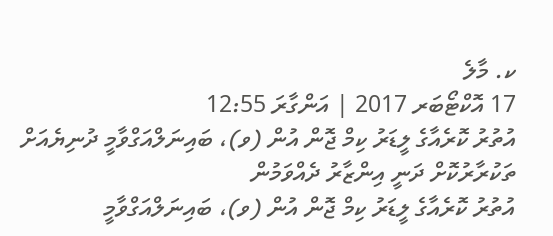ކ. މާލެ
17 އޮކްޓޯބަރ 2017 | އަންގާރަ 12:55
އުތުރު ކޮރެއާގެ ލީޑަރު ކިމް ޖޮން އުން (ވ)، ބައިނަލްއަގްވާމީ ދުނިޔެއަށް ތަކުރާރުކޮށް ދަނީ އިންޒާރު ދެއްވަމުން
އުތުރު ކޮރެއާގެ ލީޑަރު ކިމް ޖޮން އުން (ވ)، ބައިނަލްއަގްވާމީ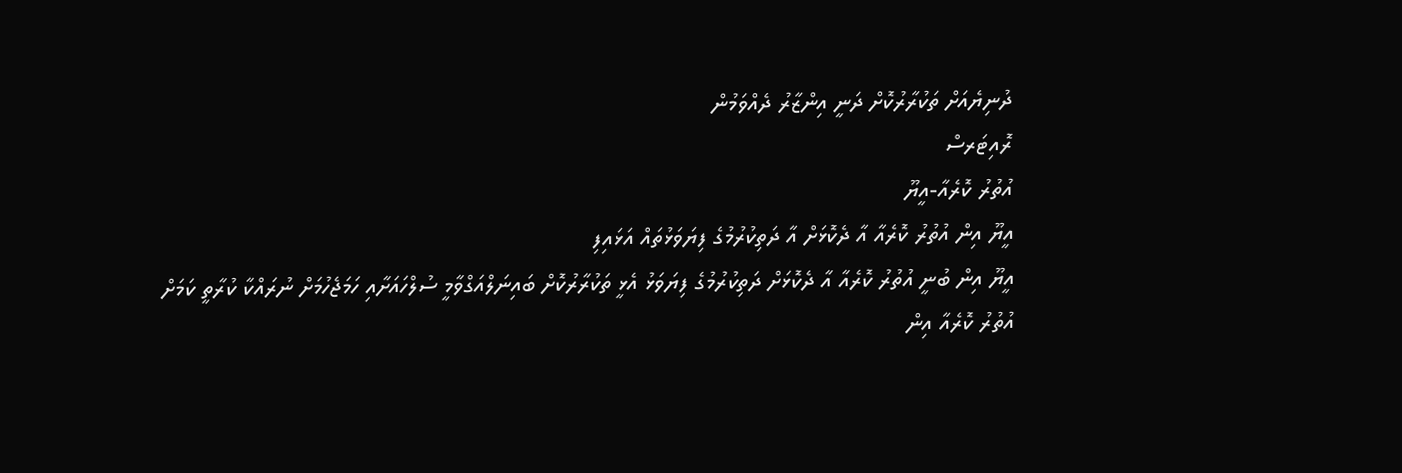ދުނިޔެއަށް ތަކުރާރުކޮށް ދަނީ އިންޒާރު ދެއްވަމުން
ރޮއިޓަރސް
އުތުރު ކޮރެއާ-އީޔޫ
އީޔޫ އިން އުތުރު ކޮރެއާ އާ ދެކޮޅަށް އާ ދަތިކުރުމުގެ ފިޔަވަޅުތައް އަޅައިފި
އީޔޫ އިން ބުނީ އުތުރު ކޮރެއާ އާ ދެކޮޅަށް ދަތިކުރުމުގެ ފިޔަވަޅު އެޅީ ތަކުރާރުކޮށް ބައިނަލްއަގްވާމީ ސުލްހައަށާއި ހަމަޖެހުމަށް ނުރައްކާ ކުރާތީ ކަމަށް
އުތުރު ކޮރެއާ އިން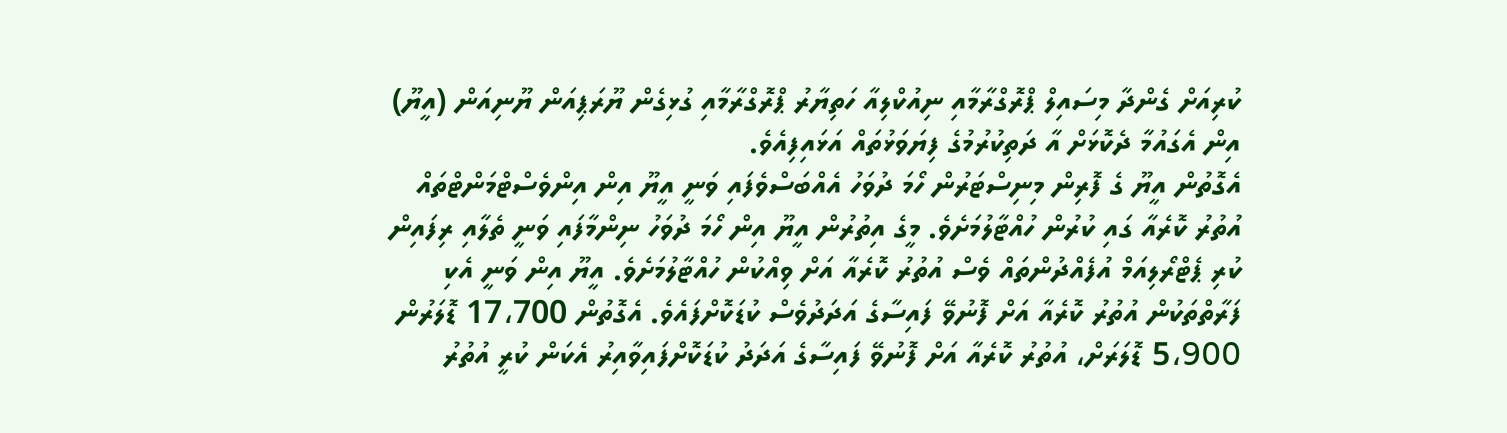ކުރިއަށް ގެންދާ މިސައިލް ޕްރޮގްރާމާއި ނިއުކްލިއާ ހަތިޔާރު ޕްރޮގްރާމާއި ގުޅިގެން ޔޫރަޕިއަން ޔޫނިއަން (އީޔޫ) އިން އެގައުމާ ދެކޮޅަށް އާ ދަތިކުރުމުގެ ފިޔަވަޅުތައް އަޅައިފިއެވެ.
އެގޮތުން އީޔޫ ގެ ފޮރިން މިނިސްޓަރުން ހޯމަ ދުވަހު އެއްބަސްވެފައި ވަނީ އީޔޫ އިން އިންވެސްޓްމަންޓްތައް އުތުރު ކޮރެއާ ގައި ކުރުން ހުއްޓާލުމަށެވެ. މީގެ އިތުރުން އީޔޫ އިން ހޯމަ ދުވަހު ނިންމާފައި ވަނީ ތެލާއި ރިފައިން ކުރި ޕެޓްރޯލިއަމް އުފެއްދުންތައް ވެސް އުތުރު ކޮރެއާ އަށް ވިއްކުން ހުއްޓާލުމަށެވެ. އީޔޫ އިން ވަނީ އެކި ފަރާތްތަކުން އުތުރު ކޮރެއާ އަށް ފޮނުވޭ ފައިސާގެ އަދަދުވެސް ކުޑަކޮށްފައެވެ. އެގޮތުން 17،700 ޑޮލަރުން 5،900 ޑޮލަރަށް، އުތުރު ކޮރެއާ އަށް ފޮނުވޭ ފައިސާގެ އަދަދު ކުޑަކޮށްފައިވާއިރު އެކަން ކުރީ އުތުރު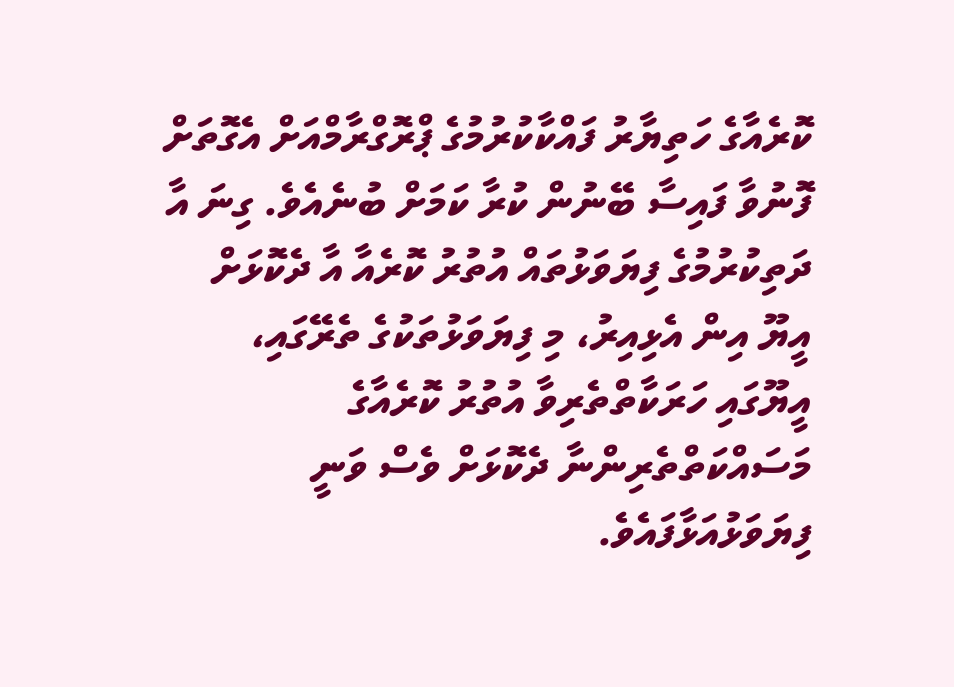ކޮރެއާގެ ހަތިޔާރު ފައްކާކުރުމުގެ ޕްރޮގްރާމްއަށް އެގޮތަށް ފޮނުވާ ފައިސާ ބޭނުން ކުރާ ކަމަށް ބުނެއެވެ. ގިނަ އާ ދަތިކުރުމުގެ ފިޔަވަޅުތައް އުތުރު ކޮރެއާ އާ ދެކޮޅަށް އީޔޫ އިން އެޅިއިރު، މި ފިޔަވަޅުތަކުގެ ތެރޭގައި، އީޔޫގައި ހަރަކާތްތެރިވާ އުތުރު ކޮރެއާގެ މަސައްކަތްތެރިންނާ ދެކޮޅަށް ވެސް ވަނީ ފިޔަވަޅުއަޅާފައެވެ.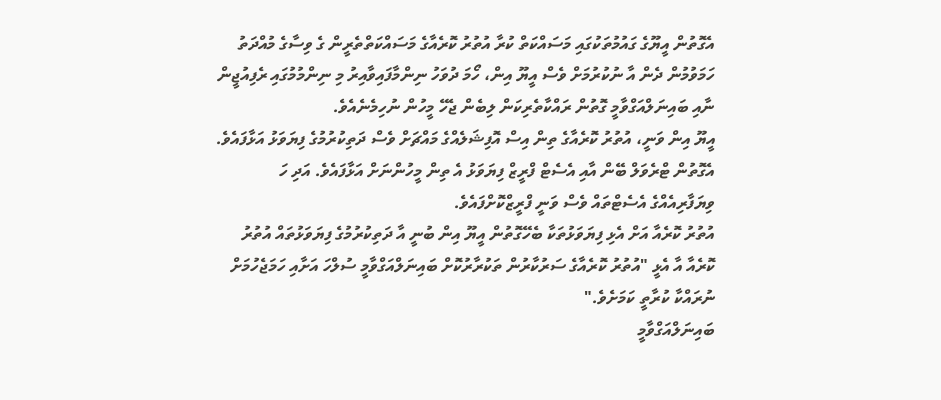އެގޮތުން އީޔޫގެ ގައުމުތަކުގައި މަސައްކަތް ކުރާ އުތުރު ކޮރެއާގެ މަސައްކަތްތެރީން ގެ ވިސާގެ މުއްދަތު ހަމަވުމުން ދެން އާ ނުކުރުމަށް ވެސް އީޔޫ އިން، ހޯމަ ދުވަހު ނިންމާފައިވާއިރު މި ނިންމުމުގައި ރެފިއުޖީން ނާއި ބައިނަލްއަގްވާމީ ގޮތުން ރައްކާތެރިކަން ލިބެން ޖެހޭ މީހުން ނުހިމެނެއެވެ.
އީޔޫ އިން ވަނީ، އުތުރު ކޮރެއާގެ ތިން އިސް އޮފިޝަލެއްގެ މައްޗަށް ވެސް ދަތިކުރުމުގެ ފިޔަވަޅު އަޅާފައެވެ. އެގޮތުން ޓްރެވަލް ބޭން އާއި އެސެޓް ފްރީޒް ފިޔަވަޅު އެ ތިން މީހުންނަށް އަޅާފައެވެ. އަދި ހަ ވިޔަފާރިއެއްގެ އެސެޓްތައް ވެސް ވަނީ ފްރީޒްކޮށްފައެވެ.
އުތުރު ކޮރެއާ އަށް އެޅި ފިޔަވަޅުތަކާ ބެހޭގޮތުން އީޔޫ އިން ބުނީ އާ ދަތިކުރުމުގެ ފިޔަވަޅުތައް އުތުރު ކޮރެއާ އާ އެޅީ "އުތުރު ކޮރެއާގެ ސަރުކާރުން ތަކުރާރުކޮށް ބައިނަލްއަގްވާމީ ސުލްހަ އަށާއި ހަމަޖެހުމަށް ނުރައްކާ ކުރާތީ ކަމަށެވެ."
ބައިނަލްއަގްވާމީ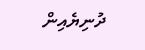ދުނިޔެއިން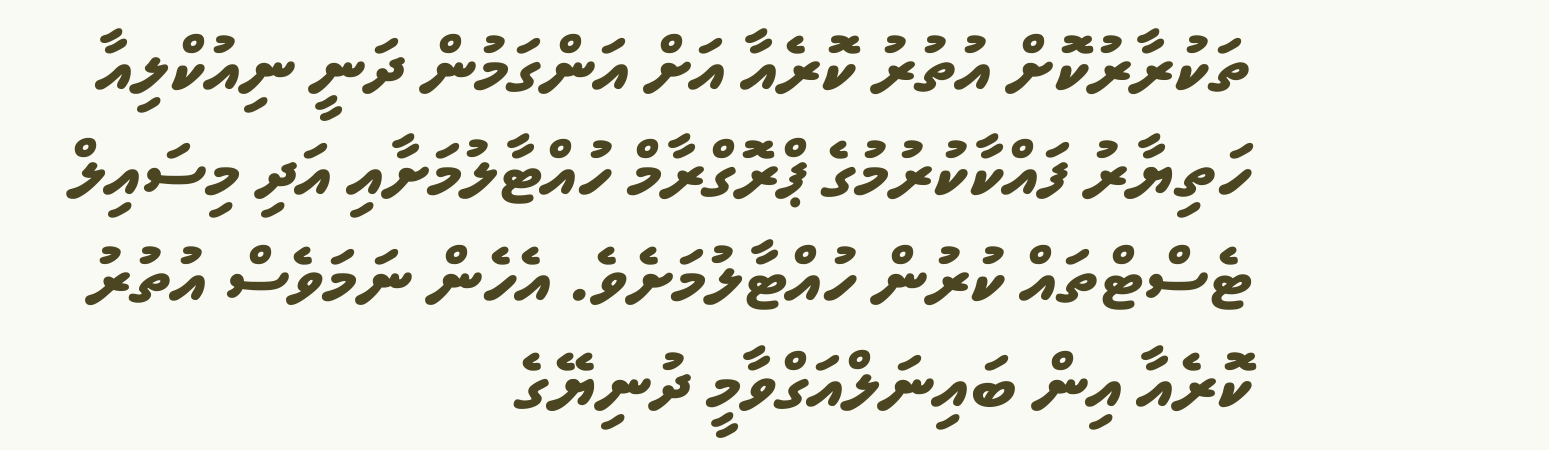ތަކުރާރުކޮށް އުތުރު ކޮރެއާ އަށް އަންގަމުން ދަނީ ނިއުކްލިއާ ހަތިޔާރު ފައްކާކުރުމުގެ ޕްރޮގްރާމް ހުއްޓާލުމަށާއި އަދި މިސައިލް ޓެސްޓްތައް ކުރުން ހުއްޓާލުމަށެވެ. އެހެން ނަމަވެސް އުތުރު ކޮރެއާ އިން ބައިނަލްއަގްވާމީ ދުނިޔޭގެ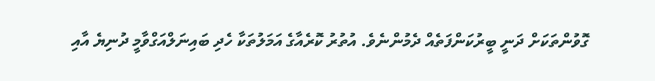ގޮވުންތަކަށް ދަނީ ބީރުކަންފަތެއް ދެމުންނެވެ. އުތުރު ކޮރެއާގެ އަމަލުތަކާ ހެދި ބައިނަލްއަގްވާމީ ދުނިޔެ އާއި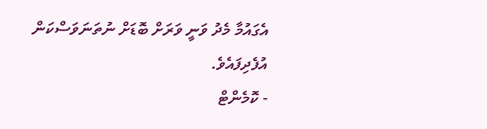އެގައުމާ މެދު ވަނީ ވަރަށް ބޮޑަށް ނުތަނަވަސްކަން އުފެދިފައެވެ.
- ކޮމެންޓް